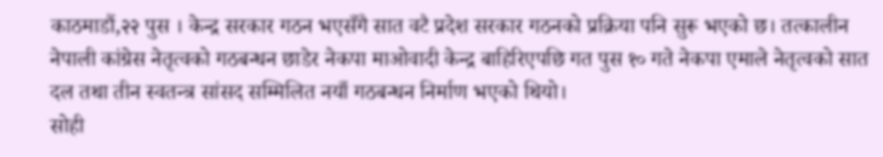काठमाडौं,२२ पुस । केन्द्र सरकार गठन भएसँगै सात वटै प्रदेश सरकार गठनको प्रक्रिया पनि सुरू भएको छ। तत्कालीन नेपाली कांग्रेस नेतृत्वको गठबन्धन छाडेर नेकपा माओवादी केन्द्र बाहिरिएपछि गत पुस १० गते नेकपा एमाले नेतृत्वको सात दल तथा तीन स्वतन्त्र सांसद सम्मिलित नयाँ गठबन्धन निर्माण भएको थियो।
सोही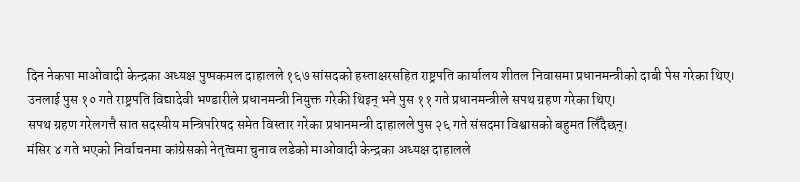दिन नेकपा माओवादी केन्द्रका अध्यक्ष पुष्पकमल दाहालले १६७ सांसदको हस्ताक्षरसहित राष्ट्रपति कार्यालय शीतल निवासमा प्रधानमन्त्रीको दाबी पेस गरेका थिए। उनलाई पुस १० गते राष्ट्रपति विद्यादेवी भण्डारीले प्रधानमन्त्री नियुक्त गरेकी थिइन् भने पुस ११ गते प्रधानमन्त्रीले सपथ ग्रहण गरेका थिए।
सपथ ग्रहण गरेलगत्तै सात सदस्यीय मन्त्रिपरिषद समेत विस्तार गरेका प्रधानमन्त्री दाहालले पुस २६ गते संसदमा विश्वासको बहुमत लिँदैछन्।
मंसिर ४ गते भएको निर्वाचनमा कांग्रेसको नेतृत्वमा चुनाव लडेको माओवादी केन्द्रका अध्यक्ष दाहालले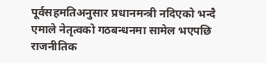पूर्वसहमतिअनुसार प्रधानमन्त्री नदिएको भन्दै एमाले नेतृत्वको गठबन्धनमा सामेल भएपछि राजनीतिक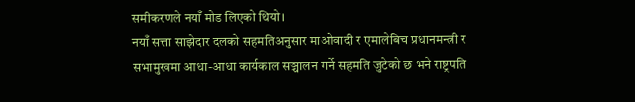समीकरणले नयाँ मोड लिएको थियो।
नयाँ सत्ता साझेदार दलको सहमतिअनुसार माओवादी र एमालेबिच प्रधानमन्त्री र सभामुखमा आधा-आधा कार्यकाल सञ्चालन गर्ने सहमति जुटेको छ भने राष्ट्रपति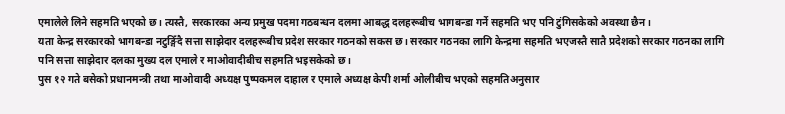एमालेले लिने सहमति भएको छ। त्यस्तै, सरकारका अन्य प्रमुख पदमा गठबन्धन दलमा आबद्ध दलहरूबीच भागबन्डा गर्ने सहमति भए पनि टुंगिसकेको अवस्था छैन।
यता केन्द्र सरकारको भागबन्डा नटुङ्गिँदै सत्ता साझेदार दलहरूबीच प्रदेश सरकार गठनको सकस छ। सरकार गठनका लागि केन्द्रमा सहमति भएजस्तै सातै प्रदेशको सरकार गठनका लागि पनि सत्ता साझेदार दलका मुख्य दल एमाले र माओवादीबीच सहमति भइसकेको छ।
पुस १२ गते बसेको प्रधानमन्त्री तथा माओवादी अध्यक्ष पुष्पकमल दाहाल र एमाले अध्यक्ष केपी शर्मा ओलीबीच भएको सहमतिअनुसार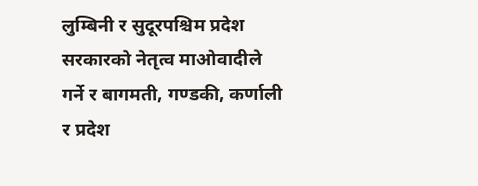लुम्बिनी र सुदूरपश्चिम प्रदेश सरकारको नेतृत्व माओवादीले गर्ने र बागमती, गण्डकी, कर्णाली र प्रदेश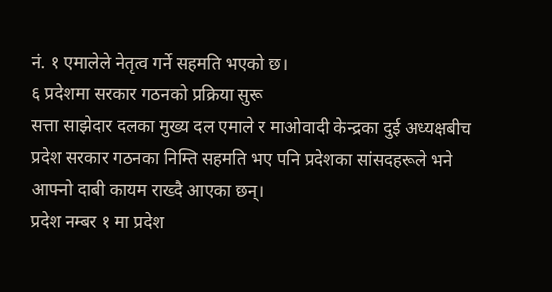नं. १ एमालेले नेतृत्व गर्ने सहमति भएको छ।
६ प्रदेशमा सरकार गठनको प्रक्रिया सुरू
सत्ता साझेदार दलका मुख्य दल एमाले र माओवादी केन्द्रका दुई अध्यक्षबीच प्रदेश सरकार गठनका निम्ति सहमति भए पनि प्रदेशका सांसदहरूले भने आफ्नो दाबी कायम राख्दै आएका छन्।
प्रदेश नम्बर १ मा प्रदेश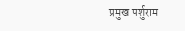प्रमुख पर्शुराम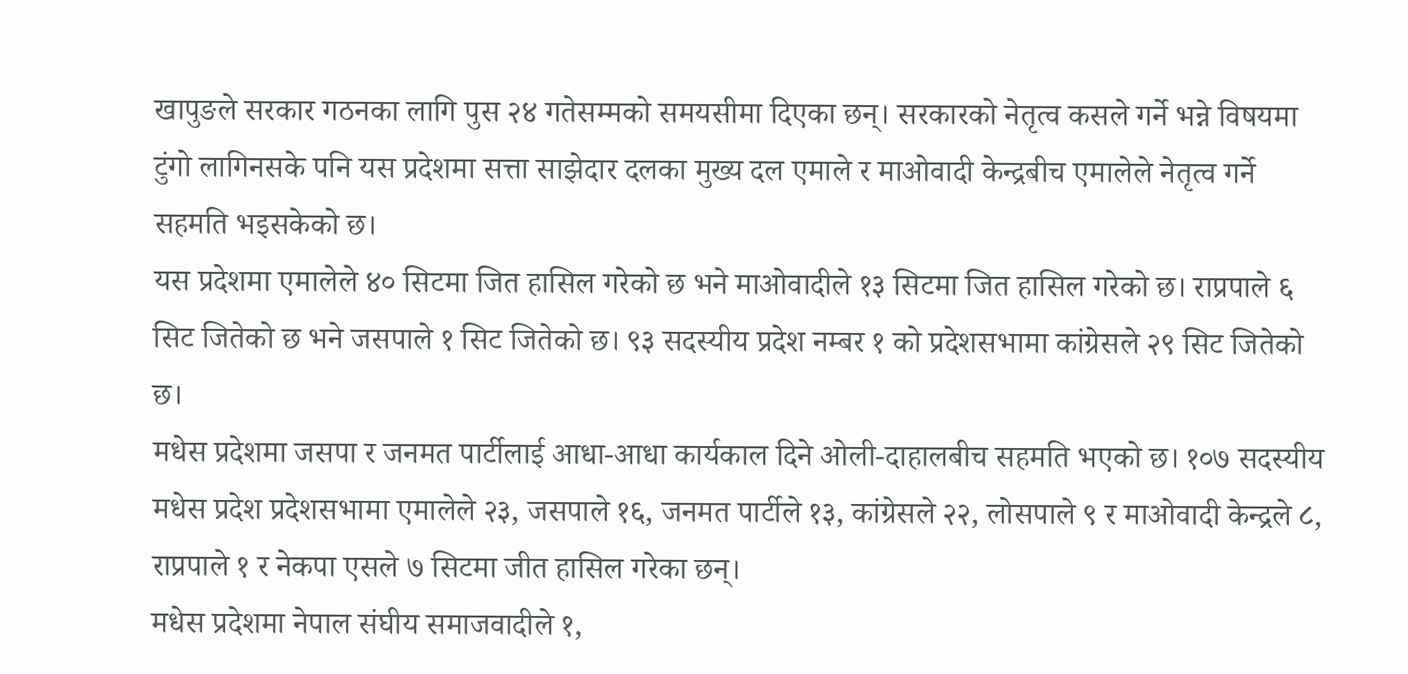खापुङले सरकार गठनका लागि पुस २४ गतेसम्मको समयसीमा दिएका छन्। सरकारको नेतृत्व कसले गर्ने भन्ने विषयमा टुंगो लागिनसके पनि यस प्रदेशमा सत्ता साझेदार दलका मुख्य दल एमाले र माओवादी केन्द्रबीच एमालेले नेतृत्व गर्ने सहमति भइसकेको छ।
यस प्रदेशमा एमालेले ४० सिटमा जित हासिल गरेको छ भने माओवादीले १३ सिटमा जित हासिल गरेको छ। राप्रपाले ६ सिट जितेको छ भने जसपाले १ सिट जितेको छ। ९३ सदस्यीय प्रदेश नम्बर १ को प्रदेशसभामा कांग्रेसले २९ सिट जितेको छ।
मधेस प्रदेशमा जसपा र जनमत पार्टीलाई आधा-आधा कार्यकाल दिने ओली-दाहालबीच सहमति भएको छ। १०७ सदस्यीय मधेस प्रदेश प्रदेशसभामा एमालेले २३, जसपाले १६, जनमत पार्टीले १३, कांग्रेसले २२, लोसपाले ९ र माओवादी केन्द्रले ८, राप्रपाले १ र नेकपा एसले ७ सिटमा जीत हासिल गरेका छन्।
मधेस प्रदेशमा नेपाल संघीय समाजवादीले १,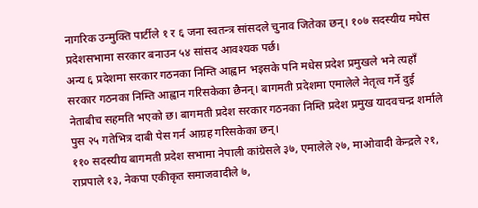नागरिक उन्मुक्ति पार्टीले १ र ६ जना स्वतन्त्र सांसदले चुनाव जितेका छन्। १०७ सदस्यीय मधेस प्रदेशसभामा सरकार बनाउन ५४ सांसद आवश्यक पर्छ।
अन्य ६ प्रदेशमा सरकार गठनका निम्ति आह्वान भइसके पनि मधेस प्रदेश प्रमुखले भने त्यहाँ सरकार गठनका निम्ति आह्वान गरिसकेका छैनन्। बागमती प्रदेशमा एमालेले नेतृत्व गर्ने दुई नेताबीच सहमति भएको छ। बागमती प्रदेश सरकार गठनका निम्ति प्रदेश प्रमुख यादवचन्द्र शर्माले पुस २५ गतेभित्र दाबी पेस गर्न आग्रह गरिसकेका छन्।
११० सदस्यीय बागमती प्रदेश सभामा नेपाली कांग्रेसले ३७, एमालेले २७, माओवादी केन्द्रले २१, राप्रपाले १३, नेकपा एकीकृत समाजवादीले ७,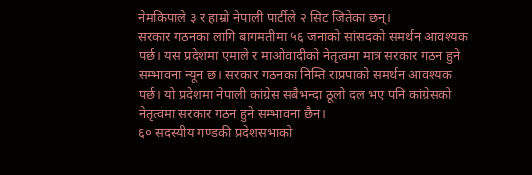नेमकिपाले ३ र हाम्रो नेपाली पार्टीले २ सिट जितेका छन्।
सरकार गठनका लागि बागमतीमा ५६ जनाको सांसदको समर्थन आवश्यक पर्छ। यस प्रदेशमा एमाले र माओवादीको नेतृत्वमा मात्र सरकार गठन हुने सम्भावना न्यून छ। सरकार गठनका निम्ति राप्रपाको समर्थन आवश्यक पर्छ। यो प्रदेशमा नेपाली कांग्रेस सबैभन्दा ठूलो दल भए पनि कांग्रेसको नेतृत्वमा सरकार गठन हुने सम्भावना छैन।
६० सदस्यीय गण्डकी प्रदेशसभाको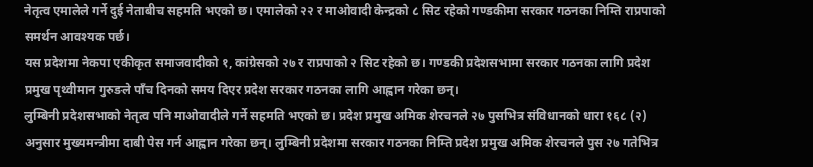नेतृत्व एमालेले गर्ने दुई नेताबीच सहमति भएको छ। एमालेको २२ र माओवादी केन्द्रको ८ सिट रहेको गण्डकीमा सरकार गठनका निम्ति राप्रपाको समर्थन आवश्यक पर्छ।
यस प्रदेशमा नेकपा एकीकृत समाजवादीको १, कांग्रेसको २७ र राप्रपाको २ सिट रहेको छ। गण्डकी प्रदेशसभामा सरकार गठनका लागि प्रदेश प्रमुख पृथ्वीमान गुरुङले पाँच दिनको समय दिएर प्रदेश सरकार गठनका लागि आह्वान गरेका छन्।
लुम्बिनी प्रदेशसभाको नेतृत्व पनि माओवादीले गर्ने सहमति भएको छ। प्रदेश प्रमुख अमिक शेरचनले २७ पुसभित्र संविधानको धारा १६८ (२) अनुसार मुख्यमन्त्रीमा दाबी पेस गर्न आह्वान गरेका छन्। लुम्बिनी प्रदेशमा सरकार गठनका निम्ति प्रदेश प्रमुख अमिक शेरचनले पुस २७ गतेभित्र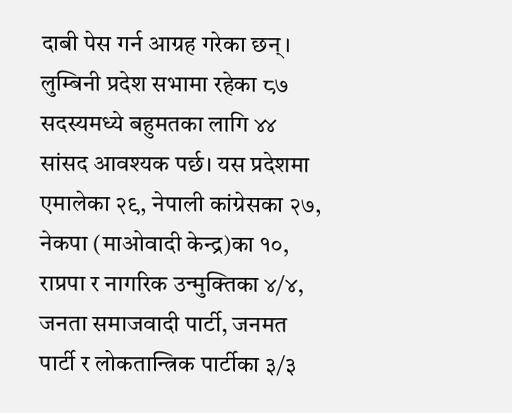दाबी पेस गर्न आग्रह गरेका छन्।
लुम्बिनी प्रदेश सभामा रहेका ८७ सदस्यमध्ये बहुमतका लागि ४४ सांसद आवश्यक पर्छ। यस प्रदेशमा एमालेका २९, नेपाली कांग्रेसका २७, नेकपा (माओवादी केन्द्र)का १०, राप्रपा र नागरिक उन्मुक्तिका ४/४, जनता समाजवादी पार्टी, जनमत पार्टी र लोकतान्त्रिक पार्टीका ३/३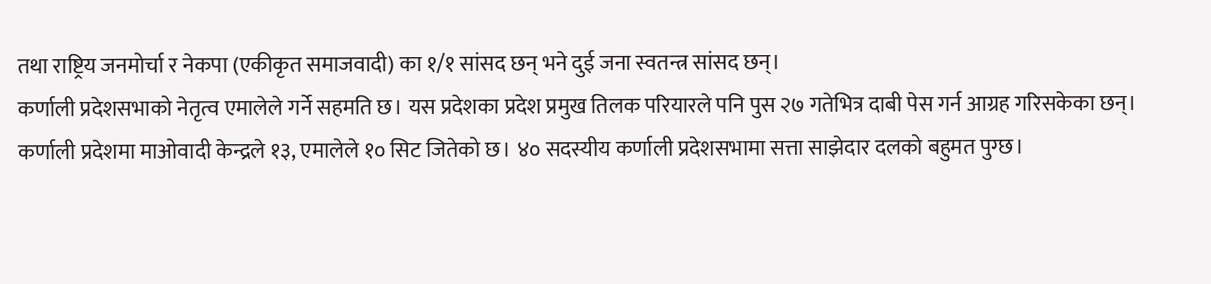तथा राष्ट्रिय जनमोर्चा र नेकपा (एकीकृत समाजवादी) का १/१ सांसद छन् भने दुई जना स्वतन्त्र सांसद छन्।
कर्णाली प्रदेशसभाको नेतृत्व एमालेले गर्ने सहमति छ। यस प्रदेशका प्रदेश प्रमुख तिलक परियारले पनि पुस २७ गतेभित्र दाबी पेस गर्न आग्रह गरिसकेका छन्।
कर्णाली प्रदेशमा माओवादी केन्द्रले १३, एमालेले १० सिट जितेको छ। ४० सदस्यीय कर्णाली प्रदेशसभामा सत्ता साझेदार दलको बहुमत पुग्छ।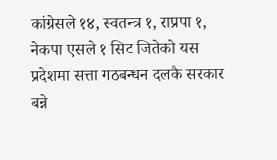कांग्रेसले १४, स्वतन्त्र १, राप्रपा १, नेकपा एसले १ सिट जितेको यस प्रदेशमा सत्ता गठबन्धन दलकै सरकार बन्ने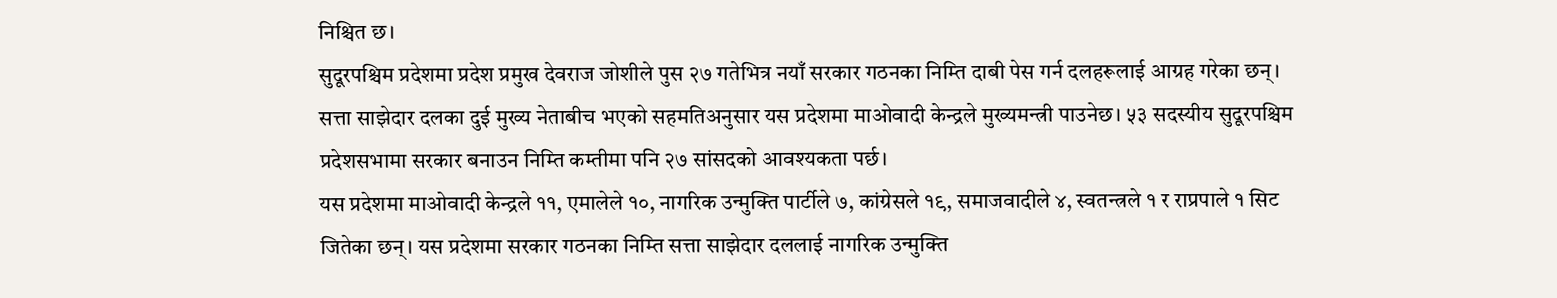निश्चित छ।
सुदूरपश्चिम प्रदेशमा प्रदेश प्रमुख देवराज जोशीले पुस २७ गतेभित्र नयाँ सरकार गठनका निम्ति दाबी पेस गर्न दलहरूलाई आग्रह गरेका छन्। सत्ता साझेदार दलका दुई मुख्य नेताबीच भएको सहमतिअनुसार यस प्रदेशमा माओवादी केन्द्रले मुख्यमन्त्री पाउनेछ। ५३ सदस्यीय सुदूरपश्चिम प्रदेशसभामा सरकार बनाउन निम्ति कम्तीमा पनि २७ सांसदको आवश्यकता पर्छ।
यस प्रदेशमा माओवादी केन्द्रले ११, एमालेले १०, नागरिक उन्मुक्ति पार्टीले ७, कांग्रेसले १९, समाजवादीले ४, स्वतन्त्रले १ र राप्रपाले १ सिट जितेका छन्। यस प्रदेशमा सरकार गठनका निम्ति सत्ता साझेदार दललाई नागरिक उन्मुक्ति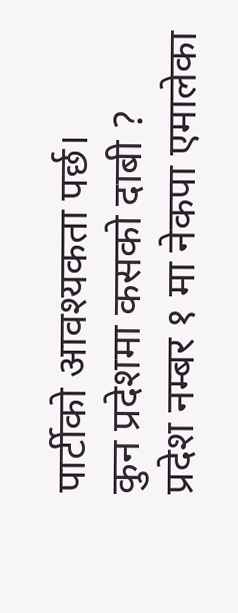पार्टीको आवश्यकता पर्छ।
कुन प्रदेशमा कसको दाबी ?
प्रदेश नम्बर १ मा नेकपा एमालेका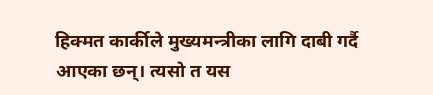हिक्मत कार्कीले मुख्यमन्त्रीका लागि दाबी गर्दै आएका छन्। त्यसो त यस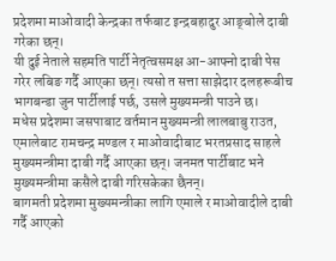प्रदेशमा माओवादी केन्द्रका तर्फबाट इन्द्रबहादुर आङ्बोले दाबी गरेका छन्।
यी दुई नेताले सहमति पार्टी नेतृत्वसमक्ष आ-आफ्नो दाबी पेस गरेर लबिङ गर्दै आएका छन्। त्यसो त सत्ता साझेदार दलहरूबीच भागबन्डा जुन पार्टीलाई पर्छ, उसले मुख्यमन्त्री पाउने छ।
मधेस प्रदेशमा जसपाबाट वर्तमान मुख्यमन्त्री लालबाबु राउत, एमालेबाट रामचन्द्र मण्डल र माओवादीबाट भरतप्रसाद साहले मुख्यमन्त्रीमा दाबी गर्दै आएका छन्। जनमत पार्टीबाट भने मुख्यमन्त्रीमा कसैले दाबी गरिसकेका छैनन्।
बागमती प्रदेशमा मुख्यमन्त्रीका लागि एमाले र माओवादीले दाबी गर्दै आएको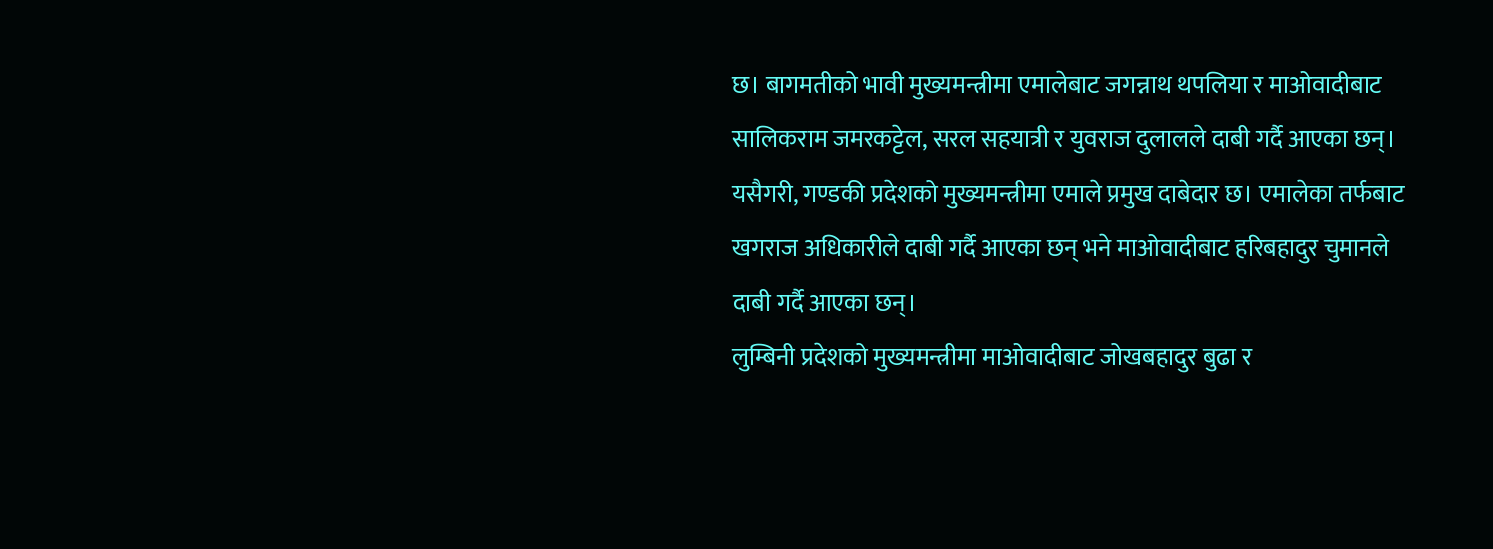छ। बागमतीको भावी मुख्यमन्त्रीमा एमालेबाट जगन्नाथ थपलिया र माओवादीबाट सालिकराम जमरकट्टेल, सरल सहयात्री र युवराज दुलालले दाबी गर्दै आएका छन्।
यसैगरी, गण्डकी प्रदेशको मुख्यमन्त्रीमा एमाले प्रमुख दाबेदार छ। एमालेका तर्फबाट खगराज अधिकारीले दाबी गर्दै आएका छन् भने माओवादीबाट हरिबहादुर चुमानले दाबी गर्दै आएका छन्।
लुम्बिनी प्रदेशको मुख्यमन्त्रीमा माओवादीबाट जोखबहादुर बुढा र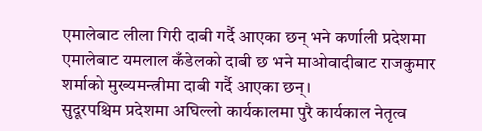एमालेबाट लीला गिरी दाबी गर्दै आएका छन् भने कर्णाली प्रदेशमा एमालेबाट यमलाल कँडेलको दाबी छ भने माओवादीबाट राजकुमार शर्माको मुख्यमन्त्रीमा दाबी गर्दै आएका छन्।
सुदूरपश्चिम प्रदेशमा अघिल्लो कार्यकालमा पुरै कार्यकाल नेतृत्व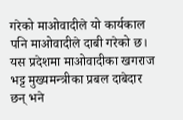गरेको माओवादीले यो कार्यकाल पनि माओवादीले दाबी गरेको छ। यस प्रदेशमा माओवादीका खगराज भट्ट मुख्यमन्त्रीका प्रबल दाबेदार छन् भने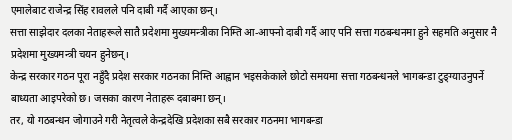एमालेबाट राजेन्द्र सिंह रावलले पनि दाबी गर्दै आएका छन्।
सत्ता साझेदार दलका नेताहरूले सातै प्रदेशमा मुख्यमन्त्रीका निम्ति आ-आफ्नो दाबी गर्दै आए पनि सत्ता गठबन्धनमा हुने सहमति अनुसार नै प्रदेशमा मुख्यमन्त्री चयन हुनेछन्।
केन्द्र सरकार गठन पूरा नहुँदै प्रदेश सरकार गठनका निम्ति आह्वान भइसकेकाले छोटो समयमा सत्ता गठबन्धनले भागबन्डा टुङ्ग्याउनुपर्ने बाध्यता आइपरेको छ। जसका कारण नेताहरू दबाबमा छन्।
तर, यो गठबन्धन जोगाउने गरी नेतृत्वले केन्द्रदेखि प्रदेशका सबै सरकार गठनमा भागबन्डा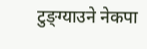टुङ्ग्याउने नेकपा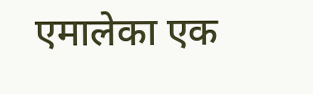एमालेका एक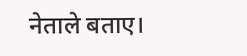नेताले बताए।